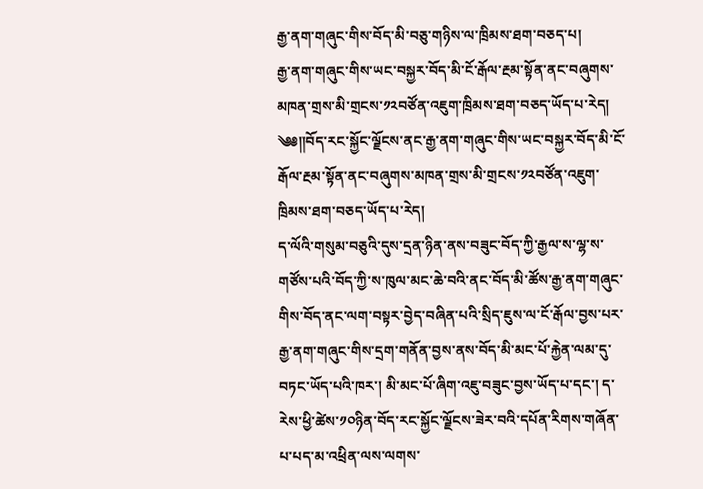རྒྱ་ནག་གཞུང་གིས་བོད་མི་བཅུ་གཉིས་ལ་ཁྲིམས་ཐག་བཅད་པ།
རྒྱ་ནག་གཞུང་གིས་ཡང་བསྐྱར་བོད་མི་ངོ་རྒོལ་རྔམ་སྟོན་ནང་བཞུགས་མཁན་གྲས་མི་གྲངས་༡༢བཙོན་འཇུག་ཁྲིམས་ཐག་བཅད་ཡོད་པ་རེད།
༄༅༎བོད་རང་སྐྱོང་ལྗོངས་ནང་རྒྱ་ནག་གཞུང་གིས་ཡང་བསྐྱར་བོད་མི་ངོ་རྒོལ་རྔམ་སྟོན་ནང་བཞུགས་མཁན་གྲས་མི་གྲངས་༡༢བཙོན་འཇུག་ཁྲིམས་ཐག་བཅད་ཡོད་པ་རེད།
ད་ལོའི་གསུམ་བཅུའི་དུས་དྲན་ཉིན་ནས་བཟུང་བོད་ཀྱི་རྒྱལ་ས་ལྷ་ས་གཙོས་པའི་བོད་ཀྱི་ས་ཁུལ་མང་ཆེ་བའི་ནང་བོད་མི་ཚོས་རྒྱ་ནག་གཞུང་གིས་བོད་ནང་ལག་བསྟར་བྱེད་བཞིན་པའི་སྲིད་ཇུས་ལ་ངོ་རྒོལ་བྱས་པར་རྒྱ་ནག་གཞུང་གིས་དྲག་གནོན་བྱས་ནས་བོད་མི་མང་པོ་རྐྱེན་ལམ་དུ་བཏང་ཡོད་པའི་ཁར་། མི་མང་པོ་ཞིག་འཇུ་བཟུང་བྱས་ཡོད་པ་དང་། ད་རེས་ཕྱི་ཚེས་༡༠ཉིན་བོད་རང་སྐྱོང་ལྗོངས་ཟེར་བའི་དཔོན་རིགས་གཞོན་པ་པད་མ་འཕྲིན་ལས་ལགས་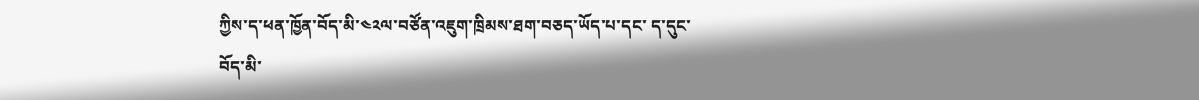ཀྱིས་ད་ཕན་ཁྱོན་བོད་མི་༤༢ལ་བཙོན་འཇུག་ཁྲིམས་ཐག་བཅད་ཡོད་པ་དང་ ད་དུང་བོད་མི་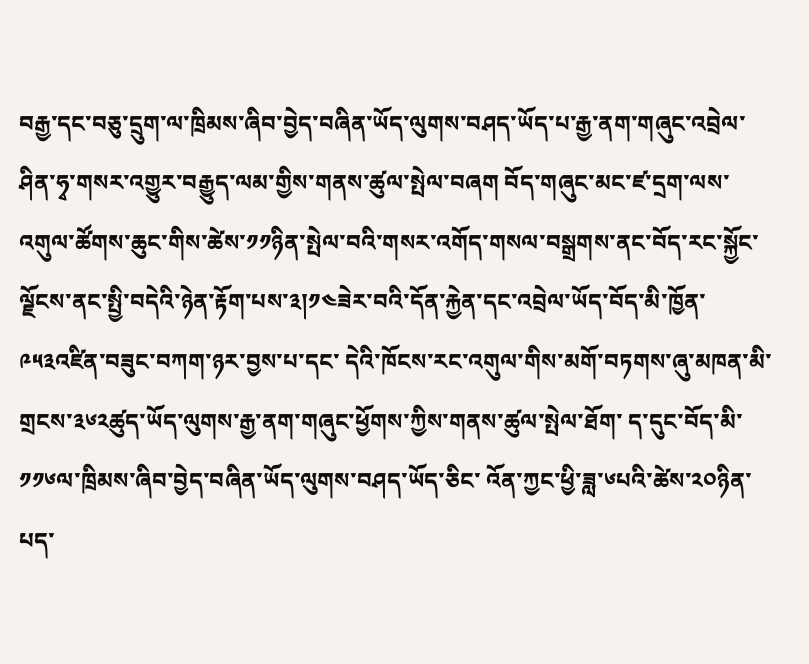བརྒྱ་དང་བཅུ་དྲུག་ལ་ཁྲིམས་ཞིབ་བྱེད་བཞིན་ཡོད་ལུགས་བཤད་ཡོད་པ་རྒྱ་ནག་གཞུང་འབྲེལ་ཤིན་ཧྭ་གསར་འགྱུར་བརྒྱུད་ལམ་གྱིས་གནས་ཚུལ་སྤེལ་བཞག བོད་གཞུང་མང་ཛ་དྲག་ལས་འགུལ་ཚོགས་ཆུང་གིས་ཚེས་༡༡ཉིན་སྤེལ་བའི་གསར་འགོད་གསལ་བསྒྲགས་ནང་བོད་རང་སྐྱོང་ལྗོངས་ནང་སྤྱི་བདེའི་ཉེན་རྟོག་པས་༣།༡༤ཟེར་བའི་དོན་རྐྱེན་དང་འབྲེལ་ཡོད་བོད་མི་ཁྱོན་༩༥༣འཛིན་བཟུང་བཀག་ཉར་བྱས་པ་དང་ དེའི་ཁོངས་རང་འགུལ་གིས་མགོ་བཏགས་ཞུ་མཁན་མི་གྲངས་༣༦༢ཚུད་ཡོད་ལུགས་རྒྱ་ནག་གཞུང་ཕྱོགས་ཀྱིས་གནས་ཚུལ་སྤེལ་ཐོག་ ད་དུང་བོད་མི་༡༡༦ལ་ཁྲིམས་ཞིབ་བྱེད་བཞིན་ཡོད་ལུགས་བཤད་ཡོད་ཅིང་ འོན་ཀྱང་ཕྱི་ཟླ་༦པའི་ཚེས་༢༠ཉིན་པད་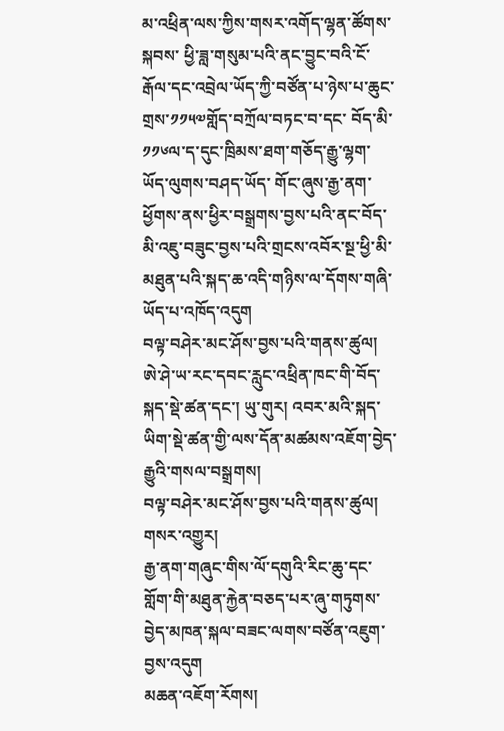མ་འཕྲིན་ལས་ཀྱིས་གསར་འགོད་ལྷན་ཚོགས་སྐབས་ ཕྱི་ཟླ་གསུམ་པའི་ནང་བྱུང་བའི་ངོ་རྒོལ་དང་འབྲེལ་ཡོད་ཀྱི་བཙོན་པ་ཉེས་པ་ཆུང་གྲས་༡༡༥༧གློད་བཀྲོལ་བཏང་བ་དང་ བོད་མི་༡༡༦ལ་ད་དུང་ཁྲིམས་ཐག་གཅོད་རྒྱུ་ལྷག་ཡོད་ལུགས་བཤད་ཡོད་ གོང་ཞུས་རྒྱ་ནག་ཕྱོགས་ནས་ཕྱིར་བསྒྲགས་བྱས་པའི་ནང་བོད་མི་འཇུ་བཟུང་བྱས་པའི་གྲངས་འབོར་སྔ་ཕྱི་མི་མཐུན་པའི་སྐད་ཆ་འདི་གཉིས་ལ་དོགས་གཞི་ཡོད་པ་འཁོད་འདུག
བལྟ་བཤེར་མང་ཤོས་བྱས་པའི་གནས་ཚུལ།
ཨེ་ཤེ་ཡ་རང་དབང་རླུང་འཕྲིན་ཁང་གི་བོད་སྐད་སྡེ་ཚན་དང་། ཡུ་གུར། འབར་མའི་སྐད་ཡིག་སྡེ་ཚན་གྱི་ལས་དོན་མཚམས་འཇོག་བྱེད་རྒྱུའི་གསལ་བསྒྲགས།
བལྟ་བཤེར་མང་ཤོས་བྱས་པའི་གནས་ཚུལ།
གསར་འགྱུར།
རྒྱ་ནག་གཞུང་གིས་ལོ་དགུའི་རིང་ཆུ་དང་གློག་གི་མཐུན་རྐྱེན་བཅད་པར་ཞུ་གཏུགས་བྱེད་མཁན་སྐལ་བཟང་ལགས་བཙོན་འཇུག་བྱས་འདུག
མཆན་འཇོག་རོགས།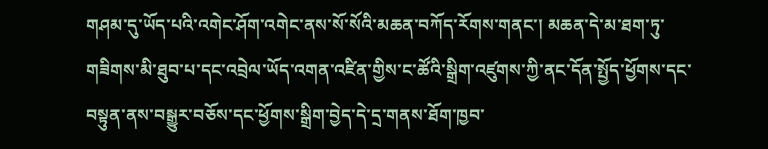གཤམ་དུ་ཡོད་པའི་འགེང་ཤོག་འགེང་ནས་སོ་སོའི་མཆན་བཀོད་རོགས་གནང་། མཆན་དེ་མ་ཐག་ཏུ་གཟིགས་མི་ཐུབ་པ་དང་འབྲེལ་ཡོད་འགན་འཛིན་གྱིས་ང་ཚོའི་སྒྲིག་འཛུགས་ཀྱི་ནང་དོན་སྤྱོད་ཕྱོགས་དང་བསྟུན་ནས་བསྒྱུར་བཅོས་དང་ཕྱོགས་སྒྲིག་བྱེད་དེ་དྲ་གནས་ཐོག་ཁྱབ་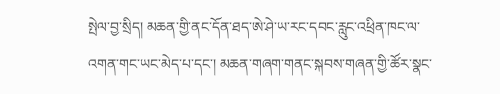སྤེལ་བྱ་སྲིད། མཆན་གྱི་ནང་དོན་ཐད་ཨེ་ཤེ་ཡ་རང་དབང་རླུང་འཕྲིན་ཁང་ལ་འགན་གང་ཡང་མེད་པ་དང་། མཆན་གཞག་གནང་སྐབས་གཞན་གྱི་ཚོར་སྣང་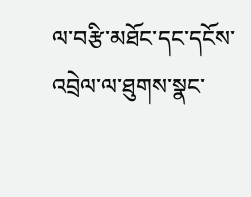ལ་བརྩི་མཐོང་དང་དངོས་འབྲེལ་ལ་ཐུགས་སྣང་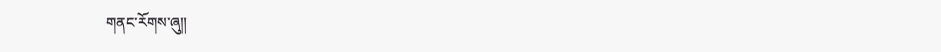གནང་རོགས་ཞུ༎